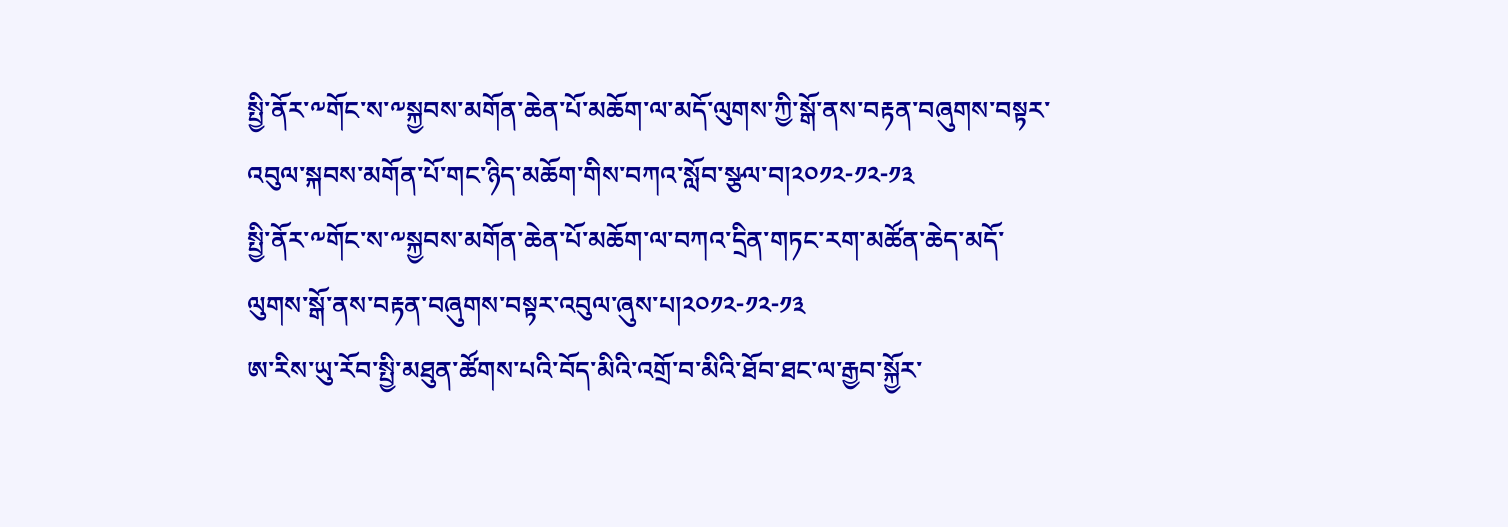སྤྱི་ནོར་༸གོང་ས་༸སྐྱབས་མགོན་ཆེན་པོ་མཆོག་ལ་མདོ་ལུགས་ཀྱི་སྒོ་ནས་བརྟན་བཞུགས་བསྟར་འབུལ་སྐབས་མགོན་པོ་གང་ཉིད་མཆོག་གིས་བཀའ་སློབ་སྩལ་བ།༢༠༡༢-༡༢-༡༣
སྤྱི་ནོར་༸གོང་ས་༸སྐྱབས་མགོན་ཆེན་པོ་མཆོག་ལ་བཀའ་དྲིན་གཏང་རག་མཚོན་ཆེད་མདོ་ལུགས་སྒོ་ནས་བརྟན་བཞུགས་བསྟར་འབུལ་ཞུས་པ།༢༠༡༢-༡༢-༡༣
ཨ་རིས་ཡུ་རོབ་སྤྱི་མཐུན་ཚོགས་པའི་བོད་མིའི་འགྲོ་བ་མིའི་ཐོབ་ཐང་ལ་རྒྱབ་སྐྱོར་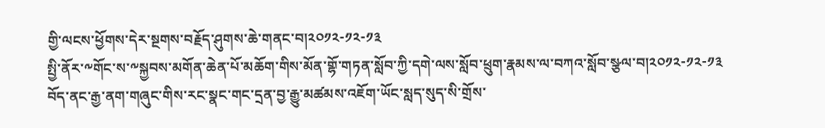གྱི་ལངས་ཕྱོགས་དེར་སྔགས་བརྗོད་ཤུགས་ཆེ་གནང་བ།༢༠༡༢-༡༢-༡༣
སྤྱི་ནོར་༸གོང་ས་༸སྐྱབས་མགོན་ཆེན་པོ་མཆོག་གིས་མོན་གྷོ་གཏན་སློབ་ཀྱི་དགེ་ལས་སློབ་ཕྲུག་རྣམས་ལ་བཀའ་སློབ་སྩལ་བ།༢༠༡༢-༡༢-༡༣
བོད་ནང་རྒྱ་ནག་གཞུང་གིས་རང་སྣང་གང་དྲན་བྱ་རྒྱུ་མཚམས་འཇོག་ཡོང་སླད་སུད་སི་གྲོས་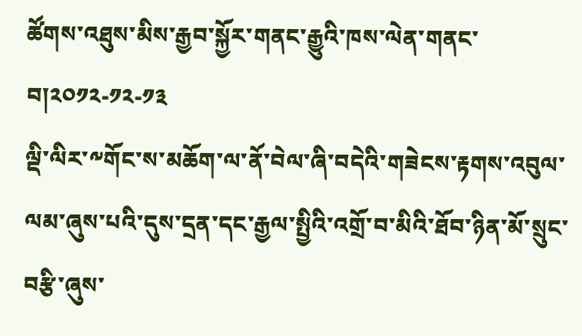ཚོགས་འཐུས་མིས་རྒྱབ་སྐྱོར་གནང་རྒྱུའི་ཁས་ལེན་གནང་བ།༢༠༡༢-༡༢-༡༣
ལྡི་ལིར་༸གོང་ས་མཆོག་ལ་ནོ་བེལ་ཞི་བདེའི་གཟེངས་རྟགས་འབུལ་ལམ་ཞུས་པའི་དུས་དྲན་དང་རྒྱལ་སྤྱིའི་འགྲོ་བ་མིའི་ཐོབ་ཉིན་མོ་སྲུང་བརྩི་ཞུས་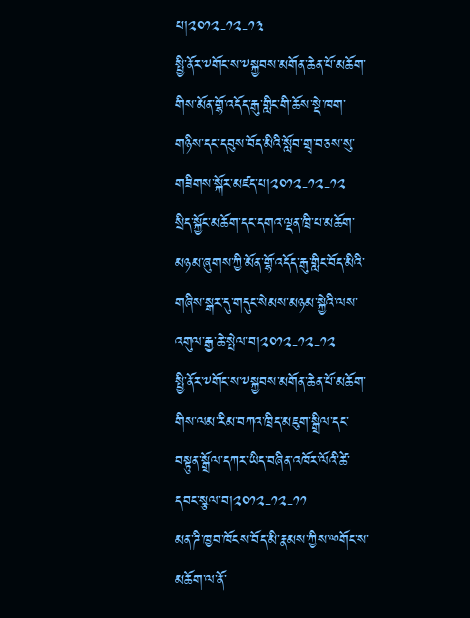པ།༢༠༡༢-༡༢-༡༣
སྤྱི་ནོར་༸གོང་ས་༸སྐྱབས་མགོན་ཆེན་པོ་མཆོག་གིས་མོན་གྷོ་འདོད་རྒུ་གླིང་གི་ཆོས་སྡེ་ཁག་གཉིས་དང་དབུས་བོད་མིའི་སློབ་གྲྭ་བཅས་སུ་གཟིགས་སྐོར་མཛད་པ།༢༠༡༢-༡༢-༡༢
སྲིད་སྐྱོང་མཆོག་དང་དགའ་ལྡན་ཁྲི་པ་མཆོག་མཉམ་ཞུགས་ཀྱི་མོན་གྷོ་འདོད་རྒུ་གླིང་བོད་མིའི་གཞིས་སྒར་དུ་གདུང་སེམས་མཉམ་སྐྱེའི་ལས་འགུལ་རྒྱ་ཆེ་སྤེལ་བ།༢༠༡༢-༡༢-༡༢
སྤྱི་ནོར་༸གོང་ས་༸སྐྱབས་མགོན་ཆེན་པོ་མཆོག་གིས་ལམ་རིམ་བཀའ་ཁྲིད་མཇུག་སྒྲིལ་དང་བསྟུན་སྒྲོལ་དཀར་ཡིད་བཞིན་འཁོར་ལོའི་ཚེ་དབང་སྩལ་བ།༢༠༡༢-༡༢-༡༡
མན་ཌི་ཁྱབ་ཁོངས་བོད་མི་རྣམས་ཀྱིས་ྋགོང་ས་མཆོག་ལ་ནོ་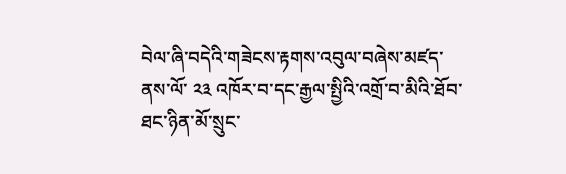བེལ་ཞི་བདེའི་གཟེངས་རྟགས་འབུལ་བཞེས་མཛད་ནས་ལོ་ ༢༣ འཁོར་བ་དང་རྒྱལ་སྤྱིའི་འགྲོ་བ་མིའི་ཐོབ་ཐང་ཉིན་མོ་སྲུང་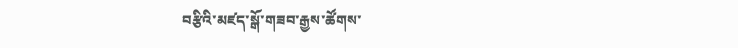བརྩིའི་མཛད་སྒོ་གཟབ་རྒྱས་ཚོགས་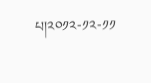པ།༢༠༡༢-༡༢-༡༡